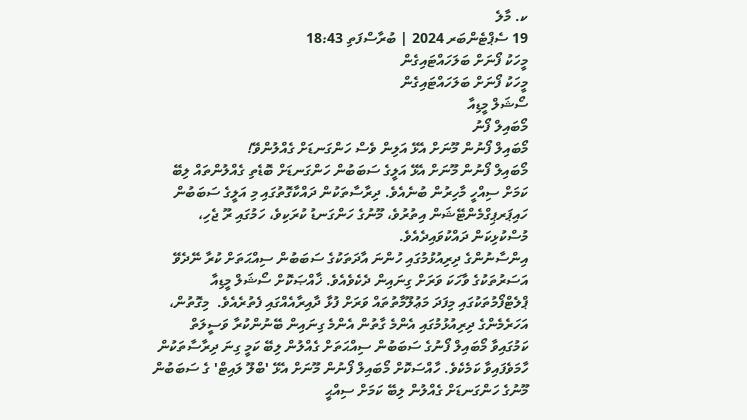ކ. މާލެ
19 ސެޕްޓެންބަރ 2024 | ބުރާސްފަތި 18:43
މީހަކު ފޯނަށް ބަލަހައްޓައިގެން
މީހަކު ފޯނަށް ބަލަހައްޓައިގެން
ސޯޝަލް މީޑިއާ
މޯބައިލް ފޯނު
މޯބައިލް ފޯނުން މޫނަށް އެޅޭ އަލިން ވެސް ހަންގަނޑަށް ގެއްލުންވޭ!
މޯބައިލް ފޯނުން މޫނަށް އެޅޭ އަލީގެ ސަބަބުން ހަންގަނޑަށް ބޮޑެތި ގެއްލުންތައް ލިބޭ ކަމަށް ސިއްހީ މާހިރުން ބުނެއެވެ. ދިރާސާތަކުން ދައްކާގޮތުގައި މި އަލީގެ ސަބަބުން ހައިޕަރޕިގްމެންޓޭޝަން އިތުރުވެ، މޫނުގެ ހަންގަނޑު ކުރަކިވެ، ހަމުގައި ރޫ ޖެހި، މުސްކުޅިކަން ދައްކުވައިދެއެވެ.
އިންސާނުންގެ ދިރިއުޅުމުގައި ހުންނަ އާދަތަކުގެ ސަބަބުން ސިއްޙަތަށް ކުރާ ނޭދެވޭ އަސަރުތަކުގެ ވާހަކަ ވަރަށް ގިނައިން ދެކެވެއެވެ. ޚާއްޞަކޮށް ސޯޝަލް މީޑިއާ ޕްލެޓްފޯމުތަކުގައި މިފަދަ މަޢުލޫމާތުތައް ވަރަށް ފުޅާ ދާއިރާއެއްގައި ފެތުރެއެވެ.  މިގޮތުން، އަހަރެމެންގެ ދިރިއުޅުމުގައި އެންމެ ގާތުން އެންމެ ގިނައިން ބޭނުންކުރާ ވަސީލަތް ކަމުގައިވާ މޯބައިލް ފޯނުގެ ސަބަބުން ސިއްޙަތަށް ގެއްލުން ލިބޭ ކަމީ ގިނަ ދިރާސާތަކުން ހާމަވެފައިވާ ކަމެކެވެ. ހާއްސަކޮށް މޯބައިލް ފޯނުން މޫނަށް އެޅޭ 'ބްލޫ ލައިޓް' ގެ ސަބަބުން މޫނުގެ ހަންގަނޑަށް ގެއްލުން ލިބޭ ކަމަށް ސިއްޙީ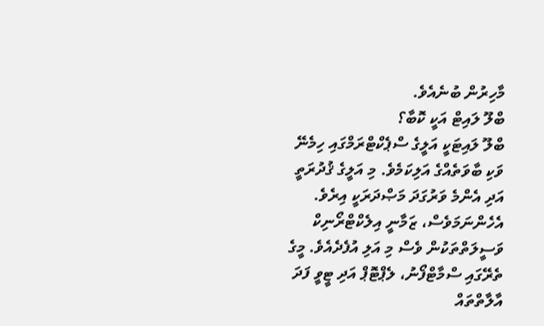މާހިރުން ބުނެއެވެ.
ބްލޫ ލައިޓް އަކީ ކޮބާ؟
ބްލޫ ލައިޓަކީ އަލީގެ ސްޕެކްޓްރަމްގައި ހިމެނޭ ވަކި ބާވަތެއްގެ އަލިކަމެވެ. މި އަލީގެ ޤުދުރަތީ އަދި އެންމެ ވަރުގަދަ މަޞްދަރަކީ އިރެވެ. އެހެންނަމަވެސް، ޒަމާނީ އިލެކްޓްރޯނިކް ވަސީލަތްތަކުން ވެސް މި އަލި އުފެދެއެވެ. މީގެ ތެރޭގައި ސްމާޓްފޯނު، ލެޕްޓޮޕް އަދި ޓީވީ ފަދަ އާލާތްތައް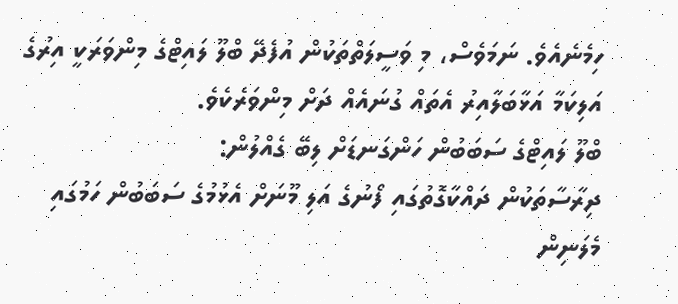ހިމެނެއެވެ. ނަމަވެސް، މި ވަސީލަތްތަކުން އުފެދޭ ބްލޫ ލައިޓްގެ މިންވަރަކީ އިރުގެ އަލިކަމާ އަޅާބަލާއިރު އެތައް ގުނައެއް ދަށް މިންވަރެކެވެ.
ބްލޫ ލައިޓްގެ ސަބަބުން ހަންގަނޑަށް ލިބޭ ގެއްލުން:
ދިރާސާތަކުން ދައްކާގޮތުގައި ފޯނުގެ އަލި މޫނަށް އެޅުމުގެ ސަބަބުން ހަމުގައި މެލަނިން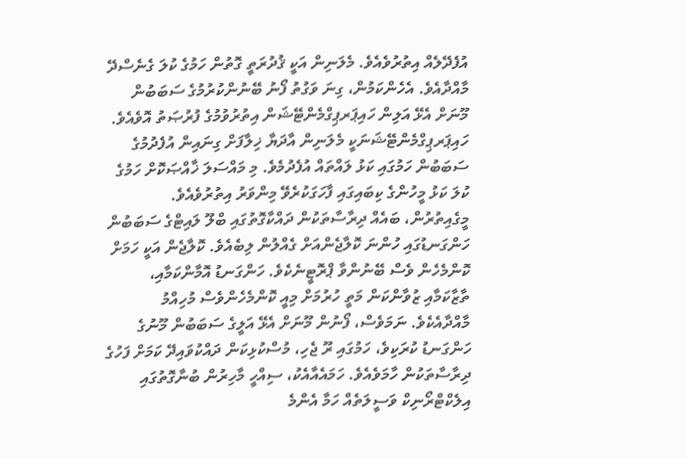އުފެދޭލެއް އިތުރުވެއެވެ. މެލަނިން އަކީ ޤުދުރަތީ ގޮތުން ހަމުގެ ކުލަ ގެނެސްދޭ މާއްދާއެވެ. އެހެންކަމުން، ގިނަ ވަގުތު ފޯނު ބޭނުންކުރުމުގެ ސަބަބުން މޫނަށް އެޅޭ އަލިން ހައިޕަރޕިގްމެންޓޭޝަން އިތުރުވުމުގެ ފުރުޞަތު އޮވެއެވެ. ހައިޕަރޕިގްމެންޓޭޝަނަކީ މެލަނިން އާދަޔާ ޚިލާފަށް ގިނައިން އުފެދުމުގެ ސަބަބުން ހަމުގައި ކަޅު ލައްތައް އުފެދުމެވެ. މި މައްސަލަ ޚާއްޞަކޮށް ހަމުގެ ކުލަ ކަޅު މީހުންގެ ކިބައިގައި ފާހަގަކުރެވޭ މިންވަރު އިތުރުވެއެވެ.
މީގެއިތުރުން، ބައެއް ދިރާސާތަކުން ދައްކާގޮތުގައި ބްލޫ ލައިޓްގެ ސަބަބުން ހަންގަނޑުގައި ހުންނަ ކޮލާޖެންއަށް ގެއްލުން ލިބެއެވެ. ކޮލާޖެން އަކީ ހަމަށް ކޮންމެހެން ވެސް ބޭނުންވާ ޕްރޮޓީނެކެވެ. ހަންގަނޑު އޮމާންކަމާއި، ތާޒާކަމާއި ޒުވާންކަން މަތީ ހުރުމަށް މިއީ ކޮންމެހެންވެސް މުހިއްމު މާއްދާއެކެވެ. ނަމަވެސް، ފޯނުން މޫނަށް އެޅޭ އަލީގެ ސަބަބުން މޫނުގެ ހަންގަނޑު ކުރަކިވެ، ހަމުގައި ރޫ ޖެހި، މުސްކުޅިކަން ދައްކުވައިދޭ ކަމަށް ފަހުގެ ދިރާސާތަކުން ހާމަވެއެވެ. ހަމައެއާއެކު، ސިއްހީ މާހިރުން ބުނާގޮތުގައި އިލެކްޓްރޯނިކް ވަސީލަތެއް ހަމާ އެންމެ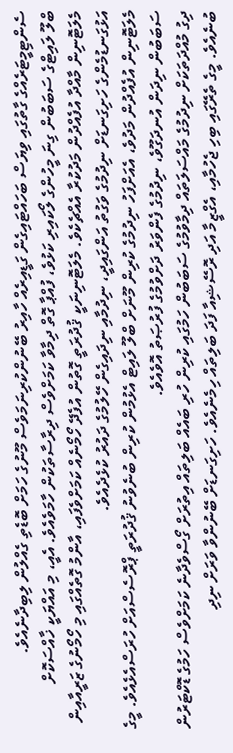ސެންޓިމީޓަރެއްގެ ގާތުގައި ވިޔަސް ބަހައްޓައިގެން ގަޑީއިރެއް ހާއިރު ބޭނުންކުރިނަމަވެސް މޫނުގެ ހަމަށް ބޮޑެތި ގެއްލުން ލިބިދާނެއެވެ.
ބްލޫ ލައިޓްގެ ސަބަބުން ގިނަ މީހުންގެ ލޯކައިރި ކަޅުވެ، ފުއްޕާ ގޮތް ދިމާވާ ކަމަށްވެސް ދިރާސާތަކުން ހާމަވެއެވެ. އެއީ، މި އައްޔަކީ ޚާއްސަކޮށް މެލަޓޮނިން މާއްދާ އުފެއްދުން މަދުކުރާ އެއްޗެކެވެ. މެލަޓޮނިނަކީ ޤުދުރަތީ ގޮތުން އުފެދޭ ހޯމޯނެއް ކަމަށްވެފައި، އާންމު ގޮތެއްގައި މި ހޯމޯނުގެ ޒަރީއާއިން އަޅުގަނޑުމެންގެ ހަށިގަނޑަށް ނިދުމުގެ ވަގުތު އަންގައިދީ، ނިދުމާއި ނިދައިގެން ހޭލުމުގެ ދައުރު ކުޅެދެއެވެ.
މެލަޓޮނިން އުފެއްދުން މަދުވެ، އެއަށްފަހު ނިދުމުގެ ކުރިން މޫނަށް ބްލޫ ލައިޓް އެޅުމުން ކުރިން ބުނެވުނު ޤުދުރަތީ ޕްރޮސެސްއަށް ހުރަސްއެޅެއެވެ. މީގެ ސަބަބުން ނިދަން އުނދަގޫވެ، ނިދުމުގެ ފެންވަރު ދަށްވުމުގެ ފުރުޞަތު އޮވެއެވެ.
ދިގު މުއްދަތަކަށް ނިދުމުގެ މައްސަލަތައް ދިމާވުމުގެ ސަބަބުން ހަމުގައި ކުރިން ހުރި ބައެއް ބަލިތައް އިތުރަށް ގޯސްވެދާނެ ކަމަށްވެސް ހަމުގެ ޑޮކްޓަރުން ބުނެއެވެ. މީގެ ތެރޭގައި ބިހި ޖެހުމާއި، އެގްޒީމާ އަދި ރޮސޭޝިއާ ފަދަ ބަލިތައް ހިމެނެއެވެ. ހަށިގަނޑަށް ބޭނުންވާ ވަރަށް ނިދި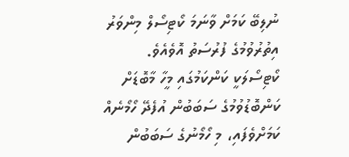ނުލިބޭ ކަމަށް ވާނަމަ ކޯޓިސޯލް މިންވަރު އިތުރުވުމުގެ ފުރުސަތު އޮވެއެވެ. ކޯޓިސޯލަކީ ކަންކަމުގައި މީހާ މާބޮޑަށް ކަންބޮޑުވުމުގެ ސަބަބުން އުފެދޭ ހޯމޯނެއް ކަމަށްވެފައި، މި ހޯމޯނުގެ ސަބަބުން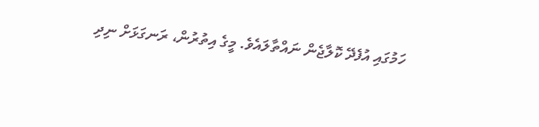ހަމުގައި އުފެދޭ ކޮލާޖެން ނައްތާލައެވެ. މީގެ އިތުރުން، ރަނގަޅަށް ނިދި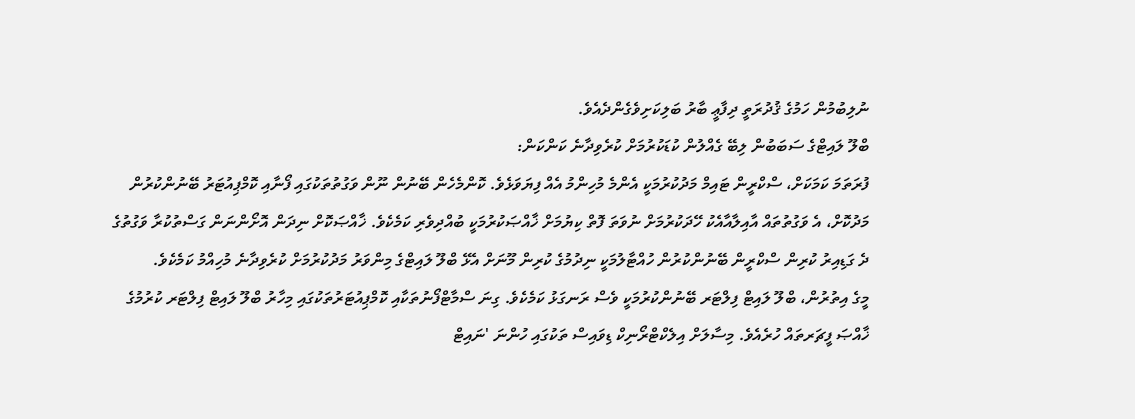ނުލިބުމުން ހަމުގެ ޤުދުރަތީ ދިފާޢީ ބާރު ބަލިކަށިވެގެންދެއެވެ.
ބްލޫ ލައިޓްގެ ސަބަބުން ލިބޭ ގެއްލުން ކުޑަކުރުމަށް ކުރެވިދާނެ ކަންކަން:
ފުރަތަމަ ކަމަކަށް، ސްކްރީން ޓައިމް މަދުކުރުމަކީ އެންމެ މުހިންމު އެއް ފިޔަވަޅެވެ. ކޮންމެހެން ބޭނުން ނޫން ވަގުތުތަކުގައި ފޯނާއި ކޮމްޕިއުޓަރު ބޭނުންކުރުން މަދުކޮށް، އެ ވަގުތުތައް އާއިލާއާއެކު ހޭދަކުރުމަށް ނުވަތަ ފޮތް ކިޔުމަށް ޚާއްޞަކުރުމަކީ ބުއްދިވެރި ކަމެކެވެ. ޚާއްޞަކޮށް ނިދަން އޮށޯންނަން ގަސްތުކުރާ ވަގުތުގެ ދެ ގަޑިއިރު ކުރިން ސްކްރީން ބޭނުންކުރުން ހުއްޓާލުމަކީ ނިދުމުގެ ކުރިން މޫނަށް އެޅޭ ބްލޫ ލައިޓްގެ މިންވަރު މަދުކުރުމަށް ކުރެވިދާނެ މުހިއްމު ކަމެކެވެ.
މީގެ އިތުރުން، ބްލޫ ލައިޓް ފިލްޓަރ ބޭނުންކުރުމަކީ ވެސް ރަނގަޅު ކަމެކެވެ. ގިނަ ސްމާޓްފޯނުތަކާއި ކޮމްޕިއުޓަރުތަކުގައި މިހާރު ބްލޫ ލައިޓް ފިލްޓަރ ކުރުމުގެ ޚާއްޞަ ފީޗަރތައް ހުރެއެވެ. މިސާލަށް އިލެކްޓްރޯނިކް ޑިވައިސް ތަކުގައި ހުންނަ 'ނައިޓް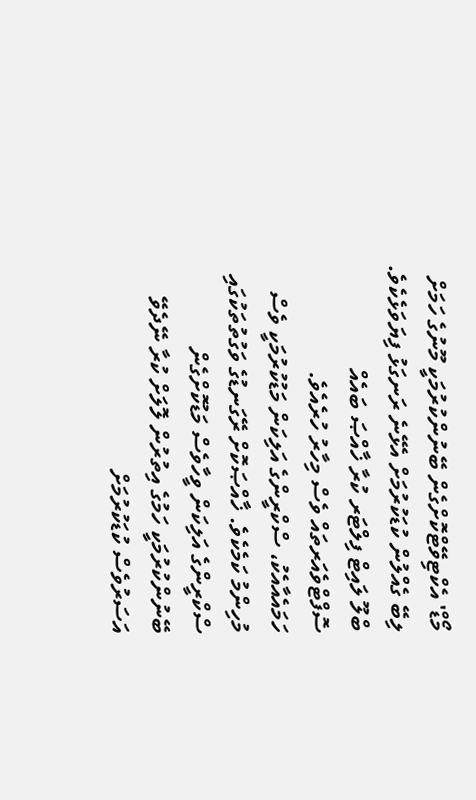މޯޑް' އެކްޓިވޭޓްކޮށްގެން ބޭނުންކުރުމަކީ މޫނުގެ ހަމަށް ލިބޭ ގެއްލުން ކުޑަކުރުމަށް އެޅޭނެ ރަނގަޅު ފިޔަވަޅެކެވެ. ބްލޫ ލައިޓް ފިލްޓަރ ކުރާ ޚާއްޞަ ބައެއް ސޮފްޓްވެއަރތައް ވެސް މިހާރު ހުރެއެވެ.
ހަމައެއާއެކު، ސްކްރީންގެ އަލިކަން މަޑުކުރުމަކީ ވެސް މުހިންމު ކަމެކެވެ. ޚާއްޞަކޮށް ރޭގަނޑުގެ ވަގުތުތަކުގައި ސްކްރީންގެ އަލިކަން ވީހާވެސް މަޑުކޮށްގެން ބޭނުންކުރުމަކީ ހަމުގެ އިތުރުން ލޮލަށް ކުރާ ނޭދެވޭ އަސަރުވެސް ކުޑަކުރުމަށް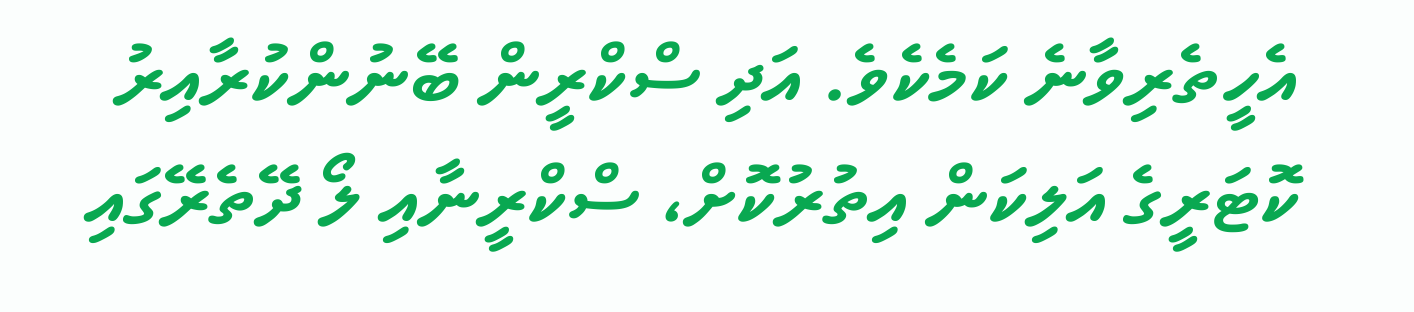އެހީތެރިވާނެ ކަމެކެވެ. އަދި ސްކްރީން ބޭނުންކުރާއިރު ކޮޓަރީގެ އަލިކަން އިތުރުކޮށް، ސްކްރީނާއި ލޯ ދޭތެރޭގައި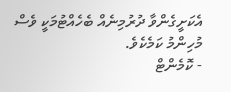އެކަށީގެންވާ ދުރުމިނެއް ބެހެއްޓުމަކީ ވެސް މުހިންމު ކަމެކެވެ.
- ކޮމެންޓް